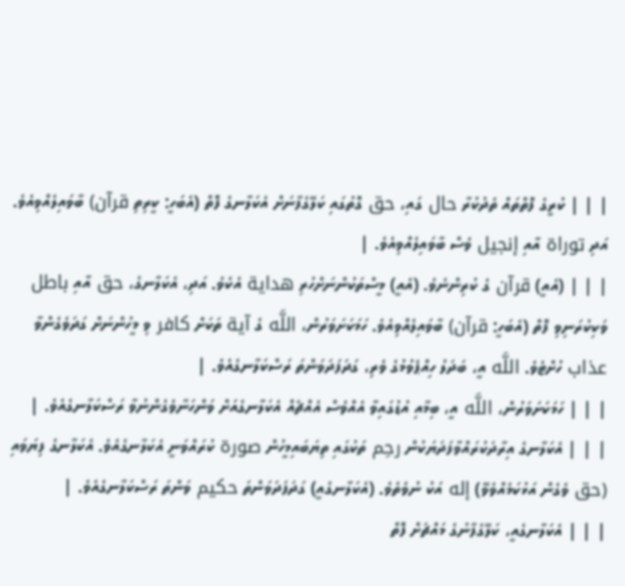| | | ކުރީގެ ފޮތްތައް ތެދުކުރާ حال ގައި، حق ގޮތުގައި ކަލޭގެފާނަށް އެކަލާނގެ ފޮތް (އެބަހީ: ކީރިތި قرآن) ބާވައިލެއްވިއެވެ. އަދި توراة އާއި إنجيل ވެސް ބާވައިލެއްވިއެވެ. |
| | | (އެއީ) قرآن ގެ ކުރިންނެވެ. (އެއީ) މީސްތަކުންނަށްހުރި هداية އެކެވެ. އަދި، އެކަލާނގެ، حق އާއި باطل ވަކިކުރަނިވި ފޮތް (އެބަހީ: قرآن) ބާވައިލެއްވިއެވެ. ހަމަކަށަވަރުން، اللَّه ގެ آية ތަކަށް كافر ވި މީހުންނަށް ގަދަވެގެންވާ عذاب ހުށްޓެވެ. اللَّه އީ، ބަދަލު ހިއްޕެވުމުގެ ވެރި، ގަދަފަދަވަންތަ ރަސްކަލާނގެއެވެ. |
| | | ހަމަކަށަވަރުން، اللَّه އީ، ބިމާއި އުޑުގައިވާ އެއްވެސް އެއްޗެއް އެކަލާނގެއަށް ވަންހަނާވެގެންނުވާ ރަސްކަލާނގެއެވެ. |
| | | އެކަލާނގެ އިރާދަކުރައްވާފަދަޔަކުން رحِم ތަކުގައި ތިޔަބައިމީހުން صورة ކުރައްވަނީ އެކަލާނގެއެވެ. އެކަލާނގެ ފިޔަވައި (حق ވެގެން އަޅުކަމެއްވެވޭ) إله އަކު ނުވެތެވެ. (އެކަލާނގެއީ) ގަދަފަދަވަންތަ حكيم ވަންތަ ރަސްކަލާނގެއެވެ. |
| | | އެކަލާނގެއީ، ކަލޭގެފާނުގެ މައްޗަށް ފޮތް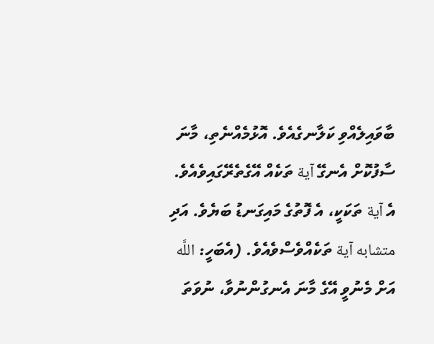ބާވައިލެއްވި ކަލާނގެއެވެ. އޮޅުމެއްނެތި، މާނަ ސާފުކޮށް އެނގޭ آية ތަކެއް އޭގެތެރޭގައިވެއެވެ. އެ آية ތަކަކީ، އެ ފޮތުގެ މައިގަނޑު ބަޔެވެ. އަދި متشابه آية ތަކެއްވެސްވެއެވެ. (އެބަހީ: اللَّه އަށް މެނުވީ އޭގެ މާނަ އެނގުންނުވާ، ނުވަތަ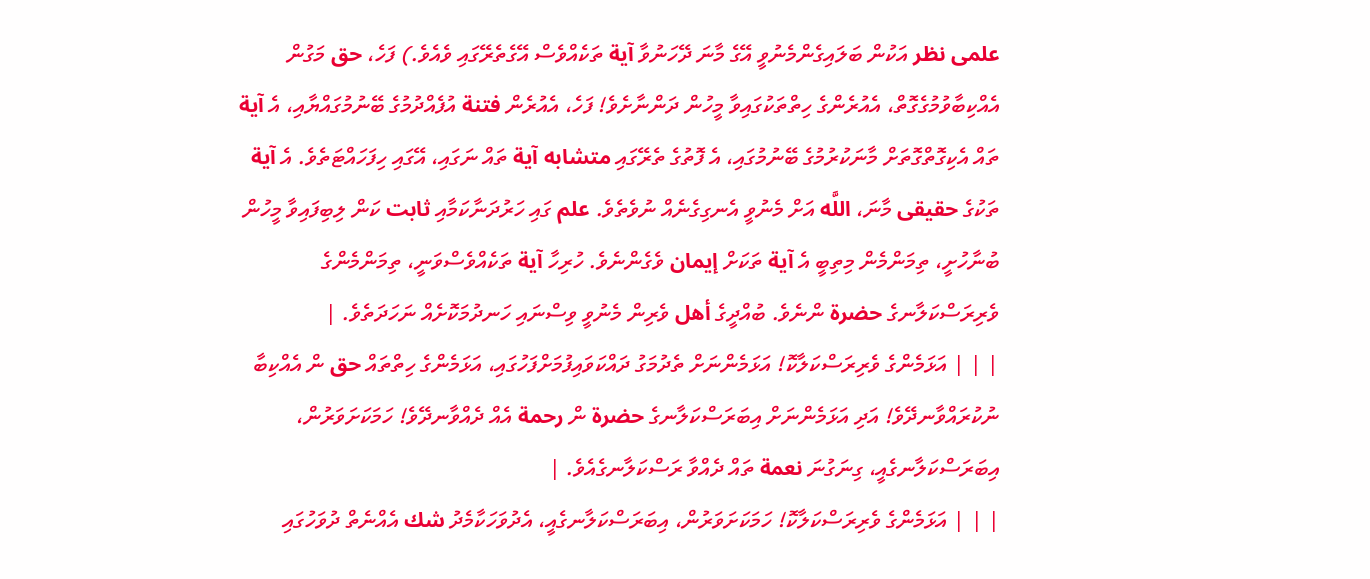علمى نظر އަކުން ބަލައިގެންމެނުވީ އޭގެ މާނަ ދޭހަނުވާ آية ތަކެއްވެސް އޭގެތެރޭގައި ވެއެވެ.) ފަހެ، حق މަގުން އެއްކިބާވުމުގެގޮތް، އެއުރެންގެ ހިތްތަކުގައިވާ މީހުން ދަންނާށެވެ! ފަހެ، އެއުރެން فتنة އުފެއްދުމުގެ ބޭނުމުގައްޔާއި، އެ آية ތައް އެކިގޮތްގޮތަށް މާނަކުރުމުގެ ބޭނުމުގައި، އެ ފޮތުގެ ތެރޭގައި متشابه آية ތައް ނަގައި، އޭގައި ހިފަހައްޓަތެވެ. އެ آية ތަކުގެ حقيقى މާނަ، اللَّه އަށް މެނުވީ އެނގިގެނެއް ނުވެތެވެ. علم ގައި ހަރުދަނާކަމާއި ثابت ކަން ލިބިފައިވާ މީހުން ބުނާހުށީ، ތިމަންމެން މިތިބީ އެ آية ތަކަށް إيمان ވެގެންނެވެ. ހުރިހާ آية ތަކެއްވެސްވަނީ، ތިމަންމެންގެ ވެރިރަސްކަލާނގެ حضرة ންނެވެ. ބުއްދީގެ أهل ވެރިން މެނުވީ ވިސްނައި ހަނދުމަކޮށެއް ނަހަދަތެވެ. |
| | | އަޅަމެންގެ ވެރިރަސްކަލާކޮ! އަޅަމެންނަށް ތެދުމަގު ދައްކަވައިފުމަށްފަހުގައި، އަޅަމެންގެ ހިތްތައް حق ން އެއްކިބާ ނުކުރައްވާނދޭވެ! އަދި އަޅަމެންނަށް އިބަރަސްކަލާނގެ حضرة ން رحمة އެއް ދެއްވާނދޭވެ! ހަމަކަށަވަރުން، އިބަރަސްކަލާނގެއީ، ގިނަގުނަ نعمة ތައް ދެއްވާ ރަސްކަލާނގެއެވެ. |
| | | އަޅަމެންގެ ވެރިރަސްކަލާކޮ! ހަމަކަށަވަރުން، އިބަރަސްކަލާނގެއީ، އެދުވަހަކާމެދު شك އެއްނެތް ދުވަހުގައި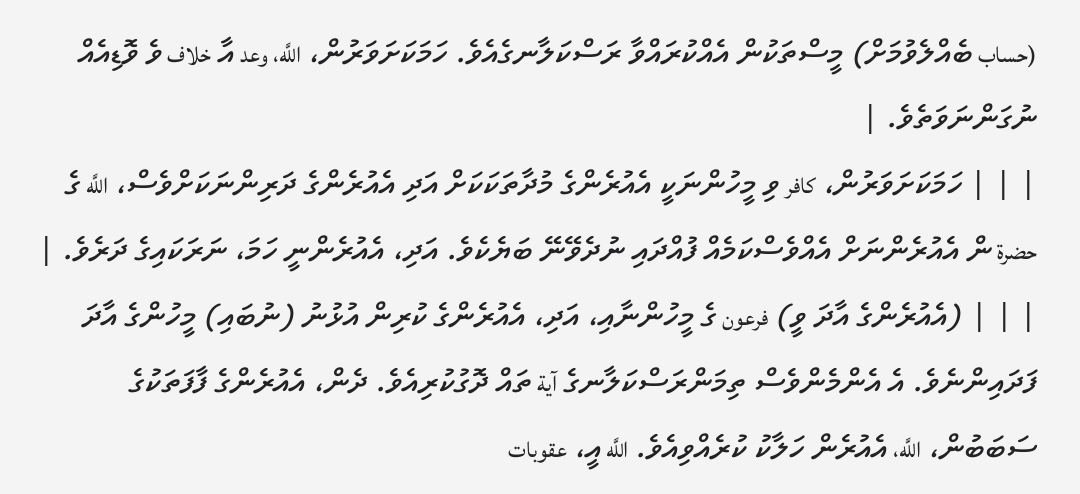(حساب ބެއްލެވުމަށް) މީސްތަކުން އެއްކުރައްވާ ރަސްކަލާނގެއެވެ. ހަމަކަށަވަރުން، اللَّه، وعد އާ خلاف ވެ ވޮޑިއެއް ނުގަންނަވަތެވެ. |
| | | ހަމަކަށަވަރުން، كافر ވި މީހުންނަކީ އެއުރެންގެ މުދާތަކަކަށް އަދި އެއުރެންގެ ދަރިންނަކަށްވެސް، اللَّه ގެ حضرة ން އެއުރެންނަށް އެއްވެސްކަމެއް ފުއްދައި ނުދެވޭނޭ ބަޔެކެވެ. އަދި، އެއުރެންނީ ހަމަ، ނަރަކައިގެ ދަރެވެ. |
| | | (އެއުރެންގެ އާދަ ވީ) فرعون ގެ މީހުންނާއި، އަދި، އެއުރެންގެ ކުރިން އުޅުނު (ނުބައި) މީހުންގެ އާދަ ފަދައިންނެވެ. އެ އެންމެންވެސް ތިމަންރަސްކަލާނގެ آية ތައް ދޮގުކުރިއެވެ. ދެން، އެއުރެންގެ ފާފަތަކުގެ ސަބަބުން، اللَّه، އެއުރެން ހަލާކު ކުރެއްވިއެވެ. اللَّه އީ، عقوبات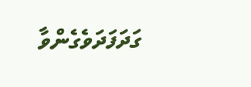ގަދަފަދަވެގެންވާ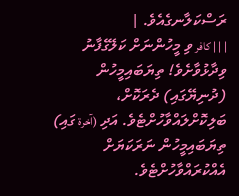ރަސްކަލާނގެއެވެ. |
| | | كافر ވި މީހުންނަށް ކަލޭގެފާނު ވިދާޅުވާށެވެ! ތިޔަބައިމީހުން (ދުނިޔޭގައި) ދެރަކޮށް، ބަލިކޮށްލައްވާހުށްޓެވެ. އަދި (آخرة ގައި) ތިޔަބައިމީހުން ނަރަކަޔަށް އެއްކުރައްވާހުށްޓެވެ.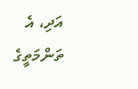އަދި، އެ ތަންމަތީގެ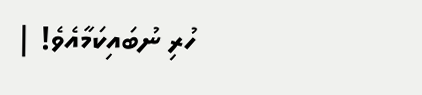ހުރި ނުބައިކަމާއެވެ! |